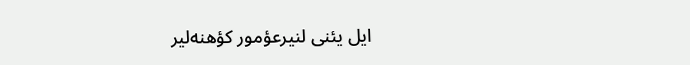ایل یئنی لنیرعؤمور کؤهنه‌لیر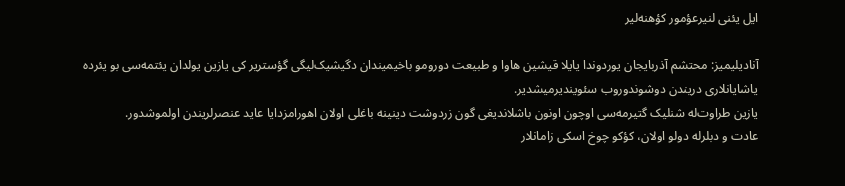ایل یئنی لنیرعؤمور کؤهنه‌لیر

آنادیلیمیز: محتشم آذربایجان یوردوندا یایلا قیشین هاوا و طبیعت دورومو باخیمیندان دگیشیک‌لیگی گؤستریر کی یازین یولدان یئتمه‌سی بو یئرده یاشایانلاری دریندن دوشوندوروب سئویندیرمیشدیر.
یازین طراوت‌له شنلیک گتیرمه‌سی اوچون اونون باشلاندیغی گون زردوشت دینینه باغلی اولان اهورامزدایا عاید عنصرلریندن اولموشدور.
عادت و دبلرله دولو اولان، کؤکو چوخ اسکی زامانلار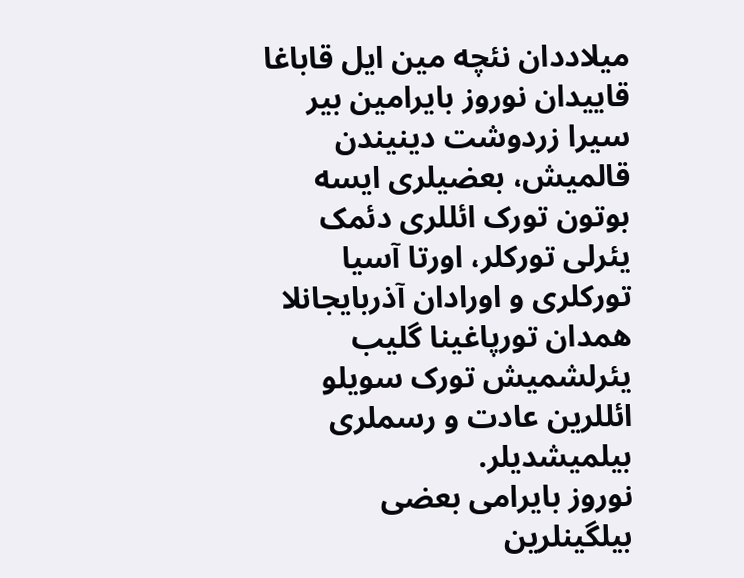میلاددان نئچه مین ایل قاباغا قاییدان نوروز بایرامین بیر سیرا زردوشت دینیندن قالمیش، بعضیلری ایسه بوتون تورک ائللری دئمک یئرلی تورکلر، اورتا آسیا تورکلری و اورادان آذربایجانلا همدان تورپاغینا گلیب یئرلشمیش تورک سویلو ائللرین عادت و رسملری بیلمیشدیلر.
نوروز بایرامی بعضی بیلگینلرین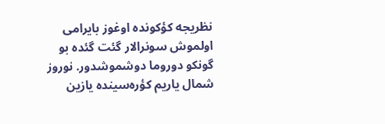نظریجه کؤکونده اوغوز بایرامی اولموش سونرالار گئت گئده بو گونکو دوروما دوشموشدور. نوروز شمال یاریم کؤره‌سینده یازین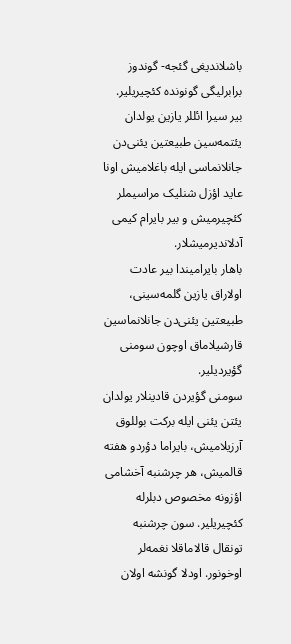باشلاندیغی گئجه- گوندوز برابرلیگی گونونده کئچیریلیر.
بیر سیرا ائللر یازین یولدان یئتمه‌سین طبیعتین یئنی‌دن جانلانماسی ایله باغلامیش اونا عاید اؤزل شنلیک مراسیملر کئچیرمیش و بیر بایرام کیمی آدلاندیرمیشلار.
باهار بایرامیندا بیر عادت اولاراق یازین گلمه‌سینی، طبیعتین یئنی‌دن جانلانماسین قارشیلاماق اوچون سومنی گؤیردیلیر.
سومنی گؤیردن قادینلار یولدان یئتن یئنی ایله برکت بوللوق آرزیلامیش، بایراما دؤردو هفته قالمیش، هر چرشنبه آخشامی اؤزونه مخصوص دبلرله کئچیریلیر. سون چرشنبه تونقال قالاماقلا نغمه‌لر اوخونور. اودلا گونشه اولان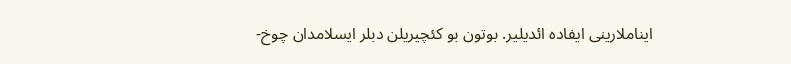ایناملارینی ایفاده ائدیلیر. بوتون بو کئچیریلن دبلر ایسلامدان چوخ-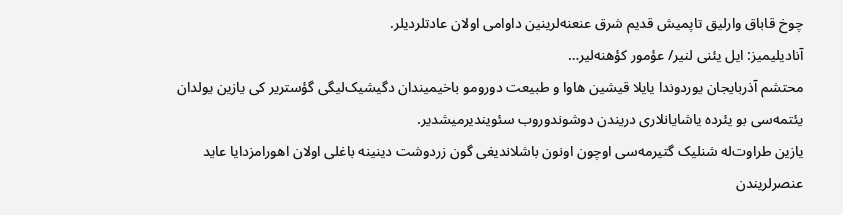چوخ قاباق وارلیق تاپمیش قدیم شرق عنعنه‌لرینین داوامی اولان عادتلردیلر.
آنادیلیمیز: ایل یئنی لنیر/ عؤمور کؤهنه‌لیر…
محتشم آذربایجان یوردوندا یایلا قیشین هاوا و طبیعت دورومو باخیمیندان دگیشیک‌لیگی گؤستریر کی یازین یولدان یئتمه‌سی بو یئرده یاشایانلاری دریندن دوشوندوروب سئویندیرمیشدیر.
یازین طراوت‌له شنلیک گتیرمه‌سی اوچون اونون باشلاندیغی گون زردوشت دینینه باغلی اولان اهورامزدایا عاید عنصرلریندن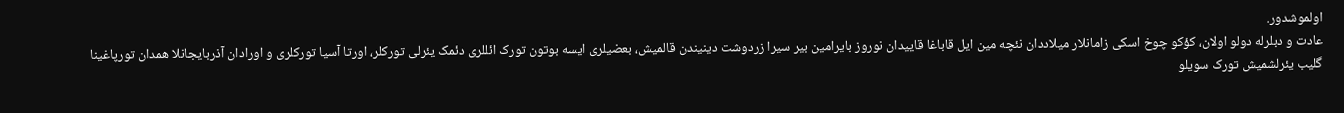اولموشدور.
عادت و دبلرله دولو اولان، کؤکو چوخ اسکی زامانلار میلاددان نئچه مین ایل قاباغا قاییدان نوروز بایرامین بیر سیرا زردوشت دینیندن قالمیش، بعضیلری ایسه بوتون تورک ائللری دئمک یئرلی تورکلر، اورتا آسیا تورکلری و اورادان آذربایجانلا همدان تورپاغینا گلیب یئرلشمیش تورک سویلو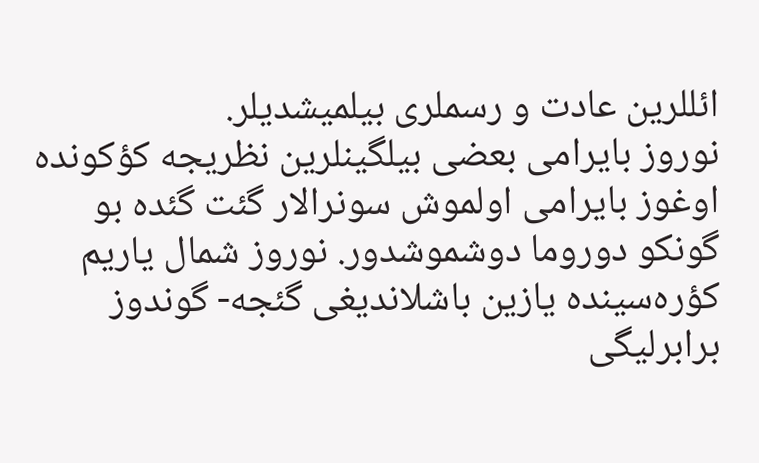ائللرین عادت و رسملری بیلمیشدیلر.
نوروز بایرامی بعضی بیلگینلرین نظریجه کؤکونده اوغوز بایرامی اولموش سونرالار گئت گئده بو گونکو دوروما دوشموشدور. نوروز شمال یاریم کؤره‌سینده یازین باشلاندیغی گئجه- گوندوز برابرلیگی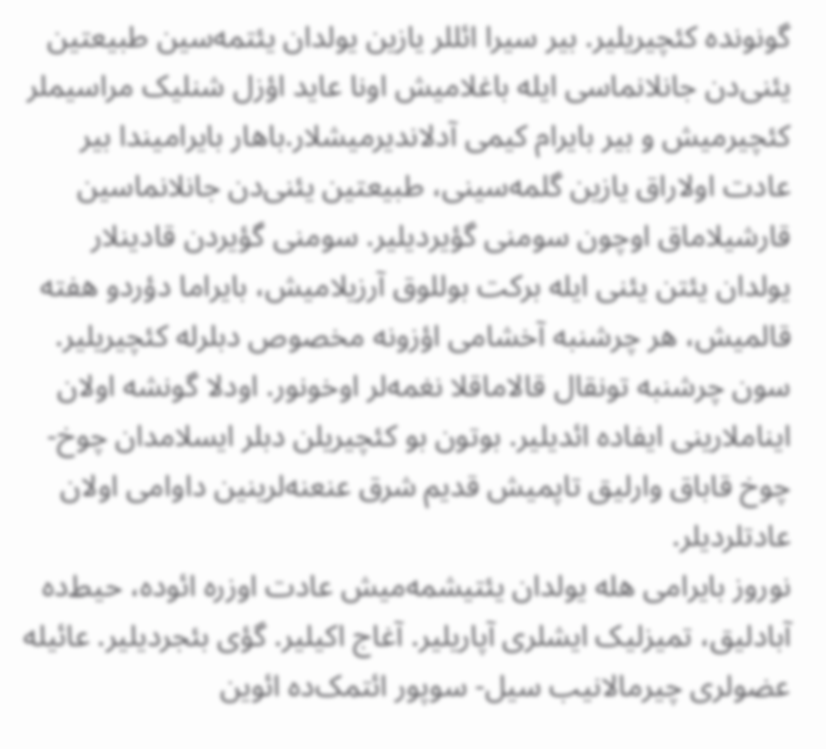گونونده کئچیریلیر. بیر سیرا ائللر یازین یولدان یئتمه‌سین طبیعتین یئنی‌دن جانلانماسی ایله باغلامیش اونا عاید اؤزل شنلیک مراسیملر کئچیرمیش و بیر بایرام کیمی آدلاندیرمیشلار.باهار بایرامیندا بیر عادت اولاراق یازین گلمه‌سینی، طبیعتین یئنی‌دن جانلانماسین قارشیلاماق اوچون سومنی گؤیردیلیر. سومنی گؤیردن قادینلار یولدان یئتن یئنی ایله برکت بوللوق آرزیلامیش، بایراما دؤردو هفته قالمیش، هر چرشنبه آخشامی اؤزونه مخصوص دبلرله کئچیریلیر.
سون چرشنبه تونقال قالاماقلا نغمه‌لر اوخونور. اودلا گونشه اولان ایناملارینی ایفاده ائدیلیر. بوتون بو کئچیریلن دبلر ایسلامدان چوخ- چوخ قاباق وارلیق تاپمیش قدیم شرق عنعنه‌لرینین داوامی اولان عادتلردیلر.
نوروز بایرامی هله یولدان یئتیشمه‌میش عادت اوزره ائوده، حیط‌ده آبادلیق، تمیزلیک ایشلری آپاریلیر. آغاج اکیلیر. گؤی بئجردیلیر. عائیله عضولری چیرمالانیب سیل- سوپور ائتمک‌ده ائوین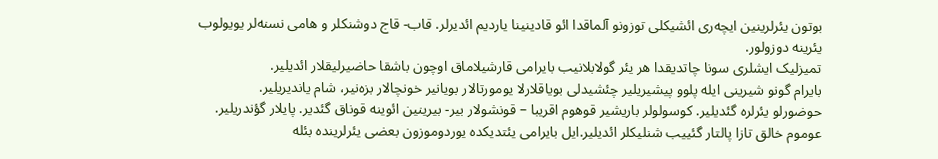بوتون یئرلرینین ایچه‌ری ائشیکلی توزونو آلماقدا ائو قادینینا یاردیم ائدیرلر. قاب- قاج دوشنکلر و هامی نسنه‌لر یویولوب یئرینه دوزولور.
تمیزلیک ایشلری سونا چاتدیقدا هر یئر گولابلانیب بایرامی قارشیلاماق اوچون باشقا حاضیرلیقلار ائدیلیر.
بایرام گونو شیرینی ایله پلوو پیشیریلیر چئشیدلی بویاقلارلا یومورتالار بویانیر خونچالار بزه‌نیر، شام یاندیریلیر.
حوضورلو یئرلره گئدیلیر. کوسولولر باریشیر قوهوم اقریبا – قونشولار بیر- بیرینین ائوینه قوناق گئدیر. پایلار گؤندریلیر. عوموم خالق تازا پالتار گئییب شنلیکلر ائدیلیر.ایل بایرامی یئتدیکده یوردوموزون بعضی یئرلرینده بئله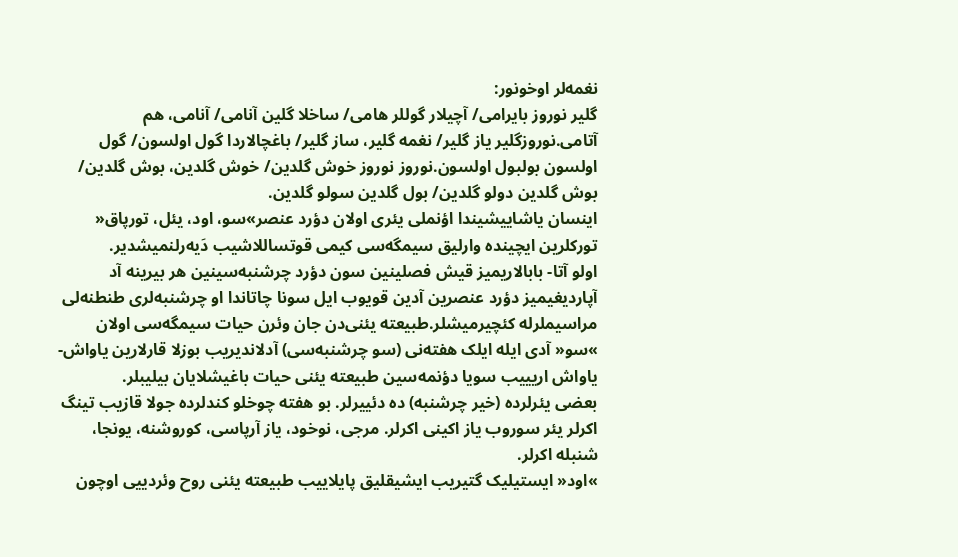نغمه‌لر اوخونور:
گلیر نوروز بایرامی/ آچیلار گوللر هامی/ ساخلا گلین آنامی/ آنامی، هم آتامی.نوروزگلیر یاز گلیر/ نغمه گلیر، ساز گلیر/ باغچالاردا گول اولسون/ گول اولسون بولبول اولسون.نوروز نوروز خوش گلدین/ خوش گلدین، بوش گلدین/ بوش گلدین دولو گلدین/ بول گلدین سولو گلدین.
اینسان یاشاییشیندا اؤنملی یئری اولان دؤرد عنصر»سو، اود، یئل، تورپاق« تورکلرین ایچینده وارلیق سیمگه‌سی کیمی قوتساللاشیب دَیه‌رلنمیشدیر.
اولو آتا- بابالاریمیز قیش فصلینین سون دؤرد چرشنبه‌سینین هر بیرینه آد آپاردیغیمیز دؤرد عنصرین آدین قویوب ایل سونا چاتاندا او چرشنبه‌لری طنطنه‌لی مراسیملرله کئچیرمیشلر.طبیعته یئنی‌دن جان وئرن حیات سیمگه‌سی اولان »سو« آدی ایله ایلک هفته‌نی (سو چرشنبه‌سی) آدلاندیریب بوزلا قارلارین یاواش- یاواش اریییب سویا دؤنمه‌سین طبیعته یئنی حیات باغیشلایان بیلیبلر.
بعضی یئرلرده (خیر چرشنبه) ده دئییرلر. بو هفته چوخلو کندلرده جولا قازیب تینگ اکرلر یئر سوروب یاز اکینی اکرلر. مرجی، نوخود، یاز آرپاسی، کوروشنه، یونجا، شنبله اکرلر.
»اود« ایستیلیک گتیریب ایشیقلیق پایلاییب طبیعته یئنی روح وئردییی اوچون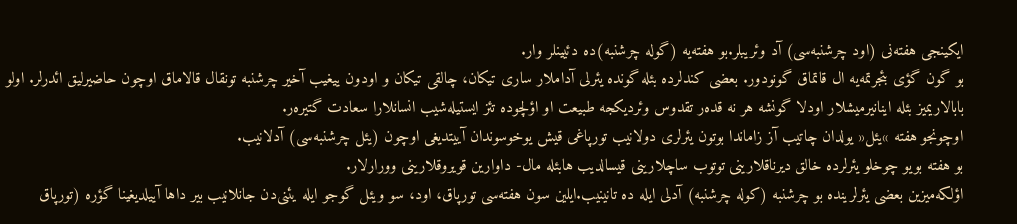ایکینجی هفته‌نی (اود چرشنبه‌سی) آد وئریبلر.بو هفته‌یه (گوله چرشنبه)ده دئیینلر وار.
بو گون گؤی بئجرتمه‌یه ال قاتماق گونودور. بعضی کندلرده بئله گونده یئرلی آداملار ساری تیکان، چالقی تیکان و اودون ییغیب آخیر چرشنبه تونقال قالاماق اوچون حاضیرلیق ائدرلر. اولو بابالاریمیز بئله اینانیرمیشلار اود‌لا گونشه هر نه قده‌ر تقدوس وئردیکجه طبیعت او اؤلچوده تئز ایستیله‌شیب انسانلارا سعادت گتیره‌ر.
اوچونجو هفته »یئل« یولدان چاتیب آز زاماندا بوتون یئرلری دولانیب تورپاغی قیش یوخوسوندان آییتدیغی اوچون (یئل چرشنبه‌سی) آدلانیب.
بو هفته بویو چوخلو یئرلرده خالق دیرناقلارینی توتوب ساچلارینی قیسالدیب هابئله مال- داوارین قویروقلارینی وورارلار.
اؤلکه‌میزین بعضی یئرلرینده بو چرشنبه (کوله چرشنبه) آدلی ایله ده تانینیب.ایلین سون هفته‌سی تورپاق، اود، سو ویئل گوجو ایله یئنی‌دن جانلانیب بیر داها آییلدیغینا گؤره (تورپاق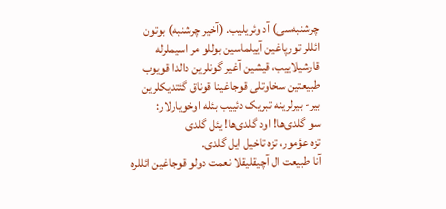چرشنبه‌سی) آد وئریلیب. (آخیر چرشنبه) بوتون ائللر تورپاغین آییلماسین بوللو مر اسیملرله قارشیلاییب، قیشین آغیر گونلرین دالدا قویوب طبیعتین سخاوتلی قوجاغینا قوناق گئتدیکلرین بیر- بیرلرینه تبریک دئییب بئله اوخویارلار:
سو گلدی‌ها! اود گلدی‌ها! یئل گلدی
تزه عؤمور، تزه تاخیل ایل گلدی.
آنا طبیعت ال آچیقلیقلا نعمت دولو قوجاغین ائللره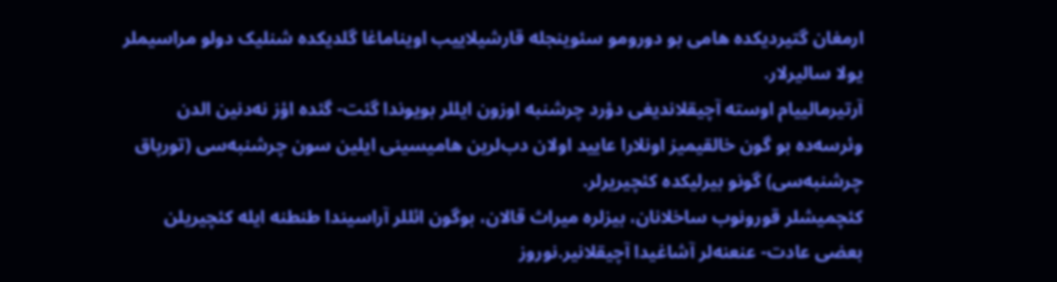ارمغان گتیردیکده هامی بو دورومو سئوینجله قارشیلاییب اویناماغا گلدیکده شنلیک دولو مراسیملر یولا سالیرلار.
آرتیرمالییام اوسته آچیقلاندیغی دؤرد چرشنبه اوزون ایللر بویوندا گئت- گئده اؤز نه‌دنین الدن وئرسه‌ده بو گون خالقیمیز اونلارا عایید اولان دب‌لرین هامیسینی ایلین سون چرشنبه‌سی (تورپاق چرشنبه‌سی) گونو بیرلیکده کئچیریرلر.
کئچمیشلر قورونوب ساخلانان، بیزلره میراث قالان، بوگون ائللر آراسیندا طنطنه ایله کئچیریلن بعضی عادت- عنعنه‌لر آشاغیدا آچیقلانیر.نوروز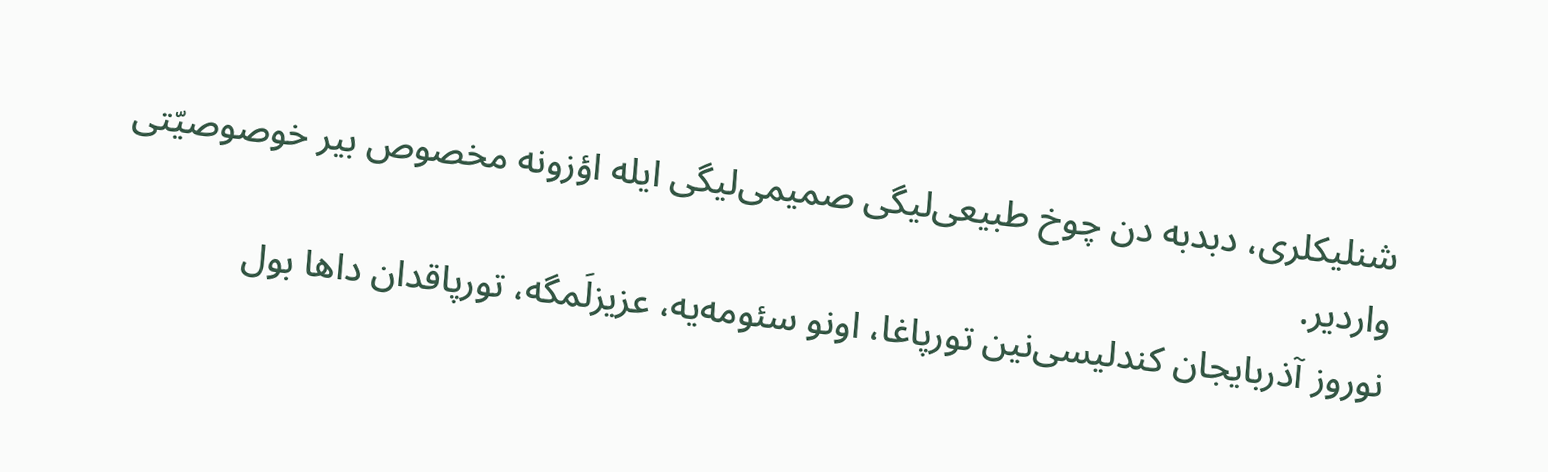شنلیکلری، دبدبه دن چوخ طبیعی‌لیگی صمیمی‌لیگی ایله اؤزونه مخصوص بیر خوصوصیّتی واردیر.
نوروز آذربایجان کندلیسی‌نین تورپاغا، اونو سئومه‌یه‌، عزیزلَمگه، تورپاقدان داها بول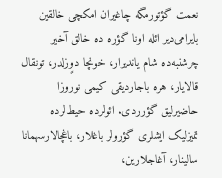نعمت گؤتورمگه چاغیران امکچی خالقین بایرامی‌دیر ائله اونا گؤره ده خالق آخیر چرشنبه‌ده شام یاندیرار، خونچا دوٍزلدر، تونقال قالایار، هره باجاردیقی کیمی نوروزا حاضیرلیق گؤرردی. ائولرده حیط‌لرده تمیزلیک ایشلری گؤرولر باغلار، باغچالارسهمانا سالینار، آغاجلارین،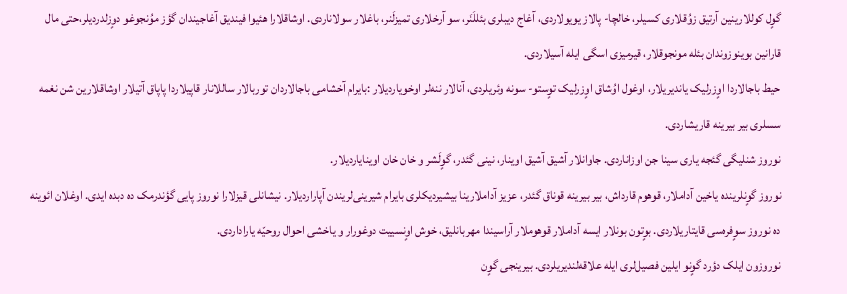گوٍل کوللارینین آرتیق زوُقلاری کسیلر، خالچا- پالاز یویولاردی، آغاج دیبلری بئللَنَر، سو آرخلاری تمیزلَنر، باغلار سولاناردی. اوشاقلارا هئیوا فیندیق آغاجیندان گؤز موُنجوغو دوٍزلدردیلر،حتی مال قارانین بوینوزوندان بئله مونجوقلار، قیرمیزی اسگی ایله آسیلاردی.
حیط باجالاردا اوٍزرلیک یاندیریلار، اوغول اوُشاق اوٍزرلیک توٍستو- سونه وئریلردی، آنالار ننه‌لر اوخویاردیلار :بایرام آخشامی باجالاردان توربالار ساللانار قاپیلاردا پاپاق آتیلار اوشاقلارین شن نغمه سسلری بیر بیرینه قاریشاردی.
نوروز شنلیگی گئجه یاری سینا جن اوزاناردی. جاوانلار آشیق آشیق اوینار، نینی گئدر، گوٍلَشر و خان خان اوینایاردیلار.
نوروز گوٍنلرینده یاخین آداملار، قوهوم قارداش‌، بیر بیرینه قوناق گئدر، عزیز آداملارینا بیشیردیکلری بایرام شیرینی‌لریندن آپاراردیلار. نیشانلی قیزلارا نوروز پایی گؤندرمک ده دبده ایدی. اوغلان ائوینه ده نوروز سوٍفره‌سی قایتاریلاردی. بوٍتون بونلار ایسه آداملار قوهوملار آراسیندا مهربانلیق، خوش اوٍنسییت دوغورار و یاخشی احوال روحیّه یاراداردی.
نوروزون ایلک دؤرد گوٍنو ایلین فصیل‌لری ایله علاقه‌لندیریلردی. بیرینجی گوٍن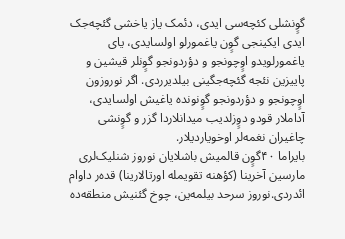گوٍنشلی کئچه‌سی ایدی، دئمک یاز یاخشی گئچه‌جک ایدی ایکینجی گوٍن یاغمورلو اولسایدی‌، یای یاغمورلویدو اوٍچونجو و دؤردونجو گوٍنلر قیشین و پاییزین نئجه گئچه‌جگینی بیلدیرردی. اگر نوروزون اوٍچونجو و دؤردونجو گوٍنونده یاغیش اولسایدی، آداملار قودو دوٍزلدیب میدانلاردا گزر و گوٍنشی چاغیران نغمه‌لر اوخویاردیلار.
بایراما ۴۰گوٍن قالمیش باشلایان نوروز شنلیک‌لری مارسین آخرینا (کؤهنه تقویمله اورتالارینا) قده‌ر داوام ائدردی.نوروز سرحد بیلمه‌ین، چوخ گئنیش منطقه‌ده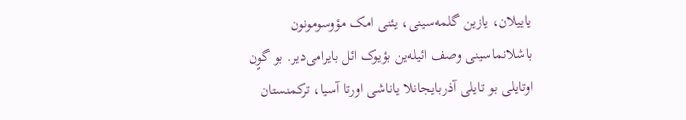یاییلان، یازین گلمه‌سینی، یئنی امک مؤوسومونون باشلانماسینی وصف ائیله‌ین بؤیوک ائل بایرامی‌دیر. بو گوٍن اوتایلی بو تایلی آذربایجانلا یاناشی اورتا آسیا، ترکمنستان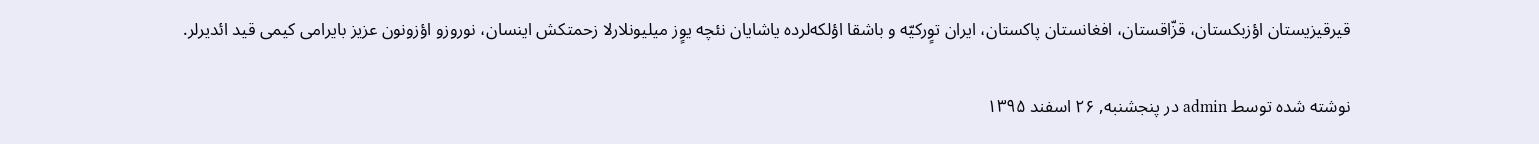قیرقیزیستان اؤزبکستان، قزّاقستان، افغانستان پاکستان‌، ایران توٍرکیّه و باشقا اؤلکه‌لرده یاشایان نئچه یوٍز میلیونلارلا زحمتکش اینسان، نوروزو اؤزونون عزیز بایرامی کیمی قید ائدیرلر.

نوشته شده توسط admin در پنجشنبه, ۲۶ اسفند ۱۳۹۵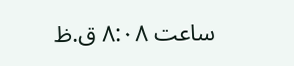ساعت ۸:۰۸ ق.ظ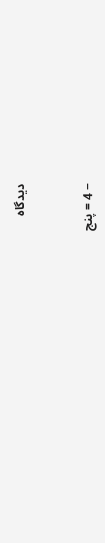دیدگاه


− 4 = پنج